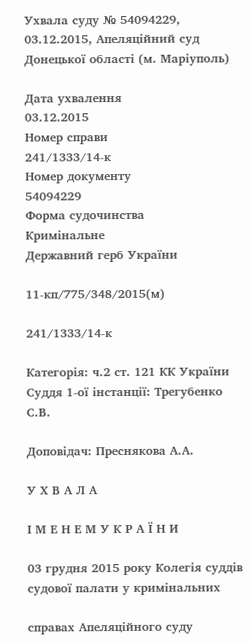Ухвала суду № 54094229, 03.12.2015, Апеляційний суд Донецької області (м. Маріуполь)

Дата ухвалення
03.12.2015
Номер справи
241/1333/14-к
Номер документу
54094229
Форма судочинства
Кримінальне
Державний герб України

11-кп/775/348/2015(м)

241/1333/14-к

Категорія: ч.2 ст. 121 КК України Суддя 1-ої інстанції: Трегубенко С.В.

Доповідач: Преснякова А.А.

У Х В А Л А

І М Е Н Е М У К Р А Ї Н И

03 грудня 2015 року Колегія суддів судової палати у кримінальних

справах Апеляційного суду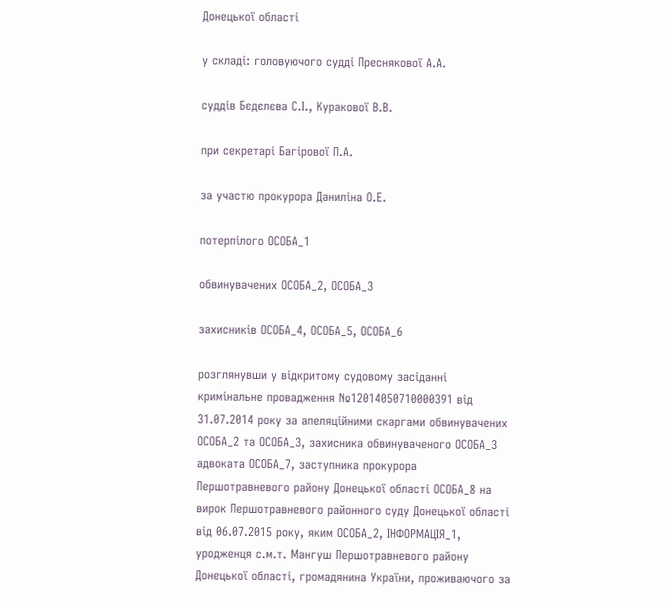Донецької області

у складі: головуючого судді Преснякової А.А.

суддів Бєдєлєва С.І., Куракової В.В.

при секретарі Багірової П.А.

за участю прокурора Даниліна О.Е.

потерпілого ОСОБА_1

обвинувачених ОСОБА_2, ОСОБА_3

захисників ОСОБА_4, ОСОБА_5, ОСОБА_6

розглянувши у відкритому судовому засіданні кримінальне провадження №12014050710000391 від 31.07.2014 року за апеляційними скаргами обвинувачених ОСОБА_2 та ОСОБА_3, захисника обвинуваченого ОСОБА_3 адвоката ОСОБА_7, заступника прокурора Першотравневого району Донецької області ОСОБА_8 на вирок Першотравневого районного суду Донецької області від 06.07.2015 року, яким ОСОБА_2, ІНФОРМАЦІЯ_1, уродженця с.м.т. Мангуш Першотравневого району Донецької області, громадянина України, проживаючого за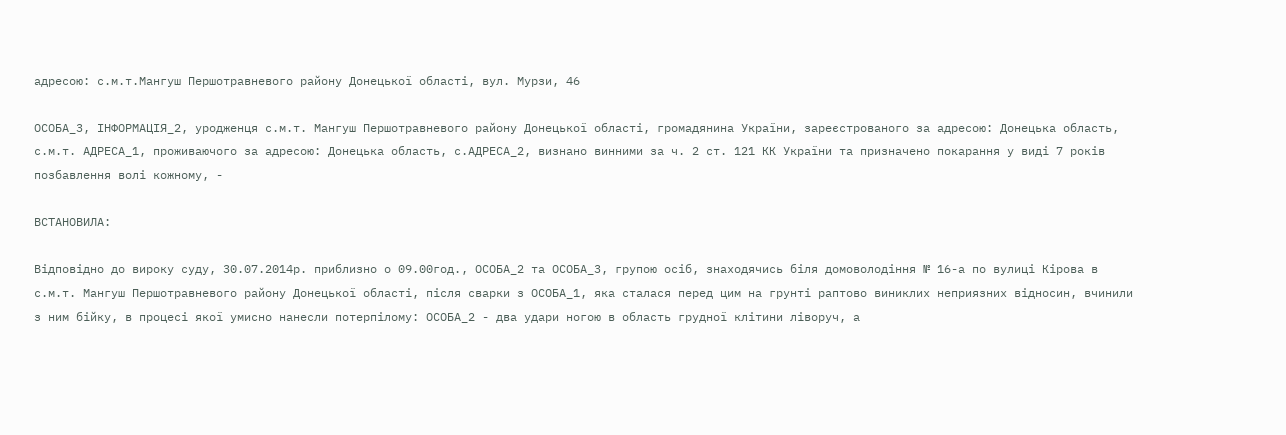адресою: с.м.т.Мангуш Першотравневого району Донецької області, вул. Мурзи, 46

ОСОБА_3, ІНФОРМАЦІЯ_2, уродженця с.м.т. Мангуш Першотравневого району Донецької області, громадянина України, зареєстрованого за адресою: Донецька область, с.м.т. АДРЕСА_1, проживаючого за адресою: Донецька область, с.АДРЕСА_2, визнано винними за ч. 2 ст. 121 КК України та призначено покарання у виді 7 років позбавлення волі кожному, -

ВСТАНОВИЛА:

Відповідно до вироку суду, 30.07.2014р. приблизно о 09.00год., ОСОБА_2 та ОСОБА_3, групою осіб, знаходячись біля домоволодіння № 16-а по вулиці Кірова в с.м.т. Мангуш Першотравневого району Донецької області, після сварки з ОСОБА_1, яка сталася перед цим на грунті раптово виниклих неприязних відносин, вчинили з ним бійку, в процесі якої умисно нанесли потерпілому: ОСОБА_2 - два удари ногою в область грудної клітини ліворуч, а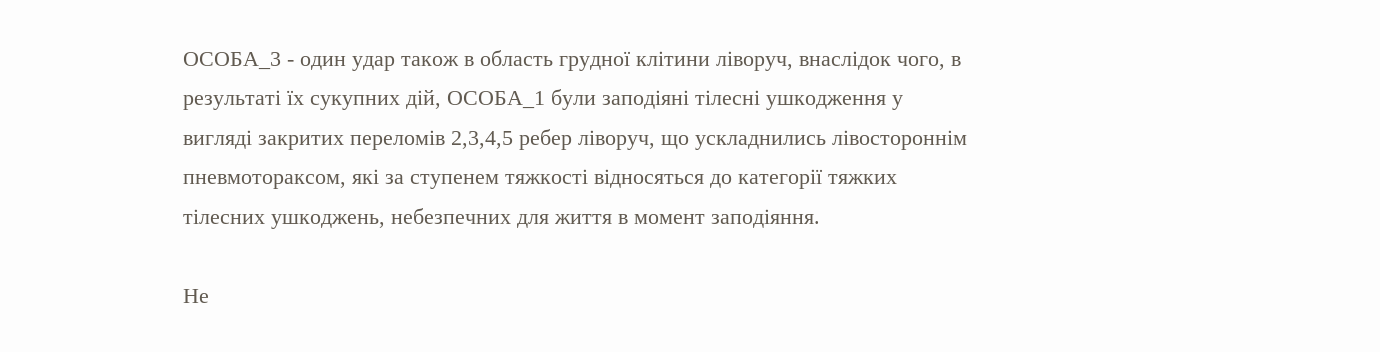ОСОБА_3 - один удар також в область грудної клітини ліворуч, внаслідок чого, в результаті їх сукупних дій, ОСОБА_1 були заподіяні тілесні ушкодження у вигляді закритих переломів 2,3,4,5 ребер ліворуч, що ускладнились лівостороннім пневмотораксом, які за ступенем тяжкості відносяться до категорії тяжких тілесних ушкоджень, небезпечних для життя в момент заподіяння.

Не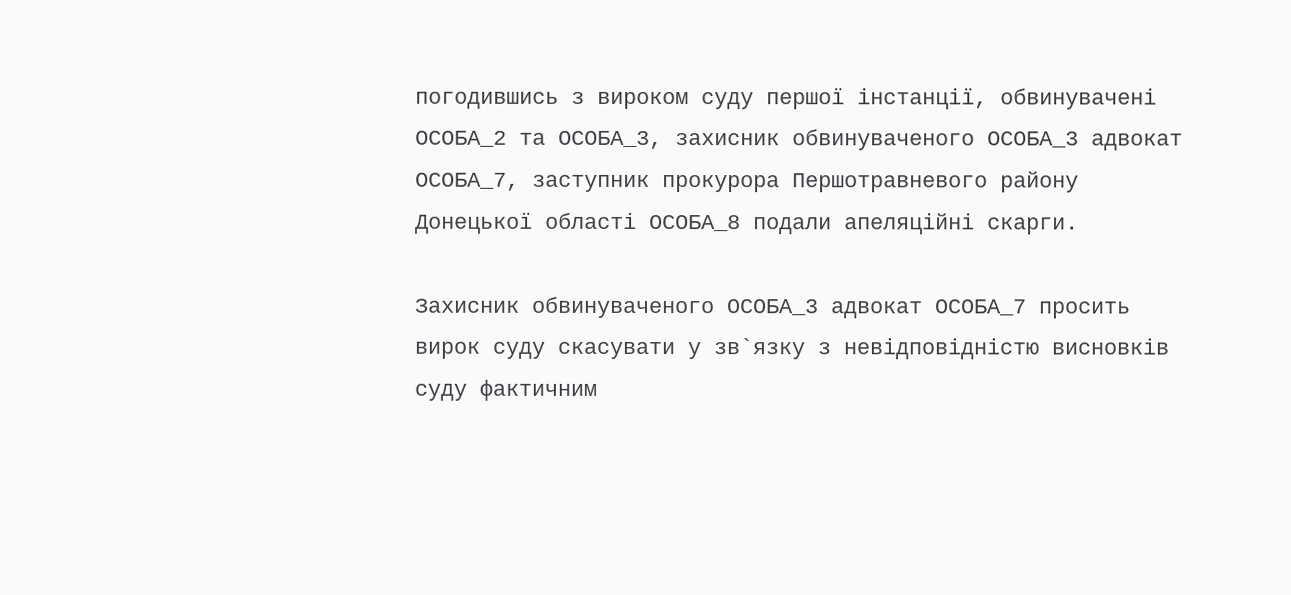погодившись з вироком суду першої інстанції, обвинувачені ОСОБА_2 та ОСОБА_3, захисник обвинуваченого ОСОБА_3 адвокат ОСОБА_7, заступник прокурора Першотравневого району Донецької області ОСОБА_8 подали апеляційні скарги.

Захисник обвинуваченого ОСОБА_3 адвокат ОСОБА_7 просить вирок суду скасувати у зв`язку з невідповідністю висновків суду фактичним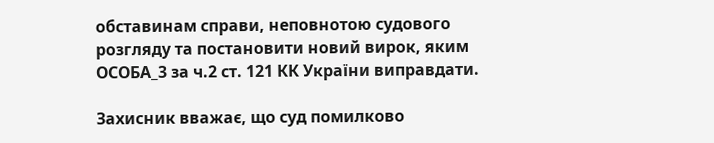обставинам справи, неповнотою судового розгляду та постановити новий вирок, яким ОСОБА_3 за ч.2 ст. 121 КК України виправдати.

Захисник вважає, що суд помилково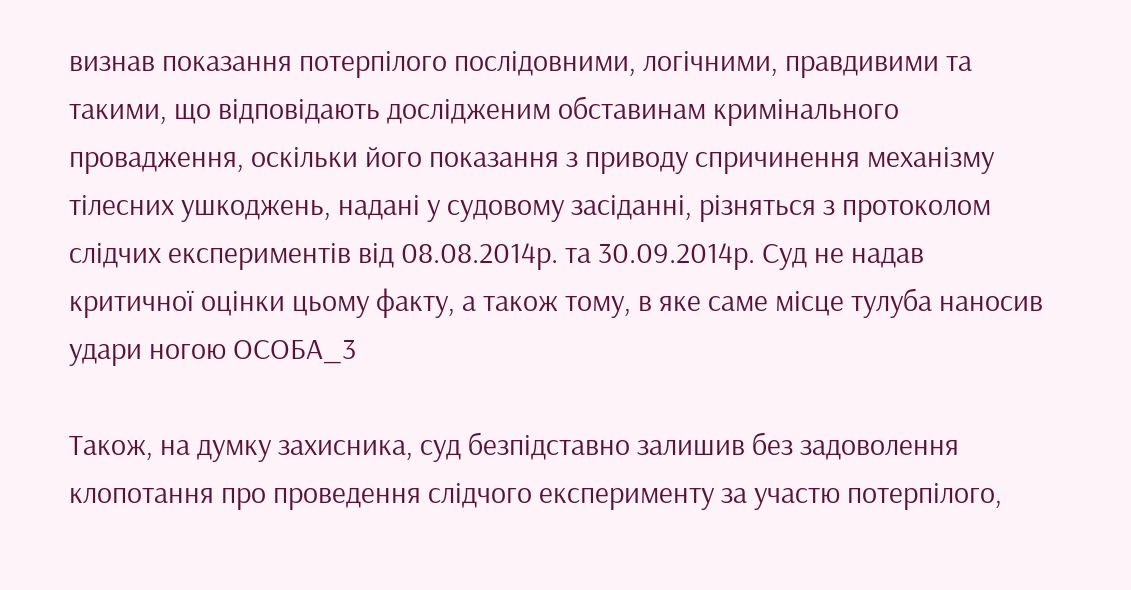визнав показання потерпілого послідовними, логічними, правдивими та такими, що відповідають дослідженим обставинам кримінального провадження, оскільки його показання з приводу спричинення механізму тілесних ушкоджень, надані у судовому засіданні, різняться з протоколом слідчих експериментів від 08.08.2014р. та 30.09.2014р. Суд не надав критичної оцінки цьому факту, а також тому, в яке саме місце тулуба наносив удари ногою ОСОБА_3

Також, на думку захисника, суд безпідставно залишив без задоволення клопотання про проведення слідчого експерименту за участю потерпілого,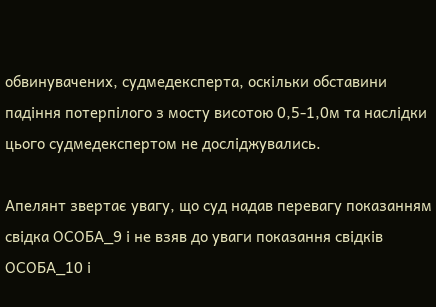обвинувачених, судмедексперта, оскільки обставини падіння потерпілого з мосту висотою 0,5-1,0м та наслідки цього судмедекспертом не досліджувались.

Апелянт звертає увагу, що суд надав перевагу показанням свідка ОСОБА_9 і не взяв до уваги показання свідків ОСОБА_10 і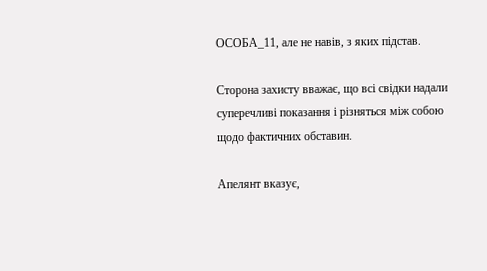ОСОБА_11, але не навів, з яких підстав.

Сторона захисту вважає, що всі свідки надали суперечливі показання і різняться між собою щодо фактичних обставин.

Апелянт вказує,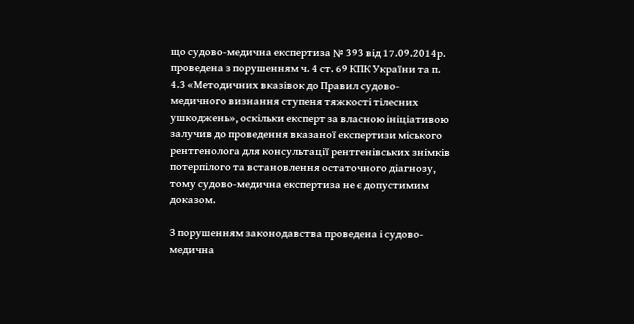що судово-медична експертиза № 393 від 17.09.2014р. проведена з порушенням ч. 4 ст. 69 КПК України та п. 4.3 «Методичних вказівок до Правил судово-медичного визнання ступеня тяжкості тілесних ушкоджень», оскільки експерт за власною ініціативою залучив до проведення вказаної експертизи міського рентгенолога для консультації рентгенівських знімків потерпілого та встановлення остаточного діагнозу, тому судово-медична експертиза не є допустимим доказом.

З порушенням законодавства проведена і судово-медична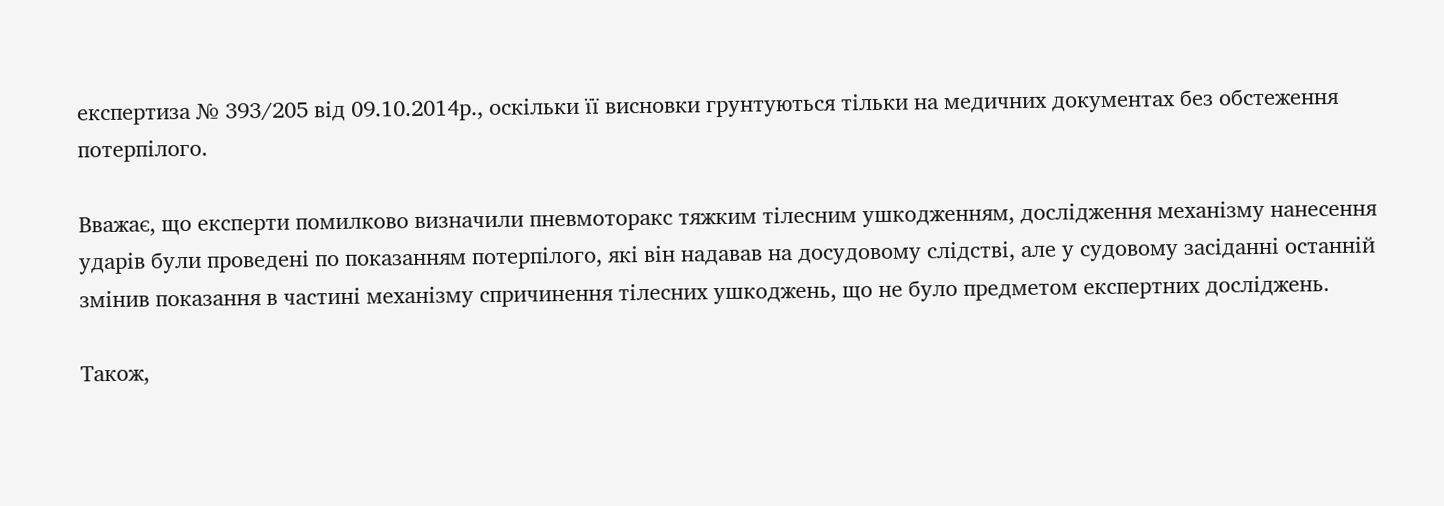експертиза № 393/205 від 09.10.2014р., оскільки її висновки грунтуються тільки на медичних документах без обстеження потерпілого.

Вважає, що експерти помилково визначили пневмоторакс тяжким тілесним ушкодженням, дослідження механізму нанесення ударів були проведені по показанням потерпілого, які він надавав на досудовому слідстві, але у судовому засіданні останній змінив показання в частині механізму спричинення тілесних ушкоджень, що не було предметом експертних досліджень.

Також,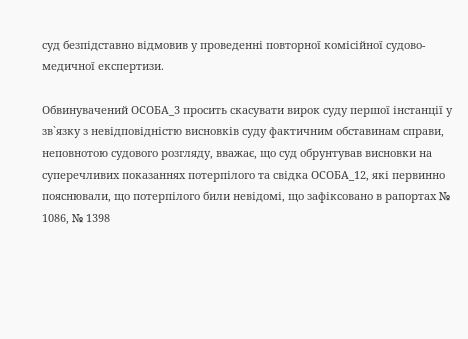суд безпідставно відмовив у проведенні повторної комісійної судово-медичної експертизи.

Обвинувачений ОСОБА_3 просить скасувати вирок суду першої інстанції у зв`язку з невідповідністю висновків суду фактичним обставинам справи, неповнотою судового розгляду, вважає, що суд обрунтував висновки на суперечливих показаннях потерпілого та свідка ОСОБА_12, які первинно пояснювали, що потерпілого били невідомі, що зафіксовано в рапортах № 1086, № 1398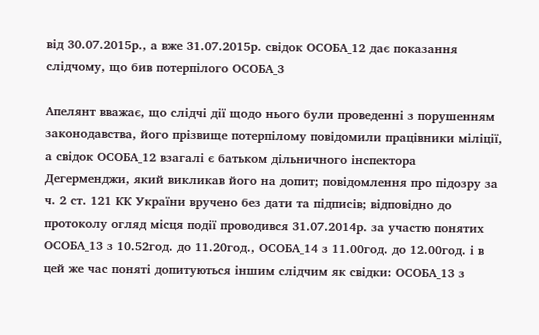від 30.07.2015р., а вже 31.07.2015р. свідок ОСОБА_12 дає показання слідчому, що бив потерпілого ОСОБА_3

Апелянт вважає, що слідчі дії щодо нього були проведенні з порушенням законодавства, його прізвище потерпілому повідомили працівники міліції, а свідок ОСОБА_12 взагалі є батьком дільничного інспектора Дегерменджи, який викликав його на допит; повідомлення про підозру за ч. 2 ст. 121 КК України вручено без дати та підписів; відповідно до протоколу огляд місця події проводився 31.07.2014р. за участю понятих ОСОБА_13 з 10.52год. до 11.20год., ОСОБА_14 з 11.00год. до 12.00год. і в цей же час поняті допитуються іншим слідчим як свідки: ОСОБА_13 з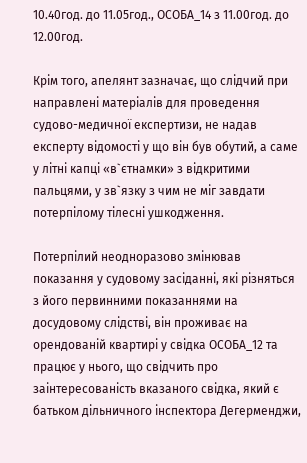10.40год. до 11.05год., ОСОБА_14 з 11.00год. до 12.00год.

Крім того, апелянт зазначає, що слідчий при направлені матеріалів для проведення судово-медичної експертизи, не надав експерту відомості у що він був обутий, а саме у літні капці «в`єтнамки» з відкритими пальцями, у зв`язку з чим не міг завдати потерпілому тілесні ушкодження.

Потерпілий неодноразово змінював показання у судовому засіданні, які різняться з його первинними показаннями на досудовому слідстві, він проживає на орендованій квартирі у свідка ОСОБА_12 та працює у нього, що свідчить про заінтересованість вказаного свідка, який є батьком дільничного інспектора Дегерменджи,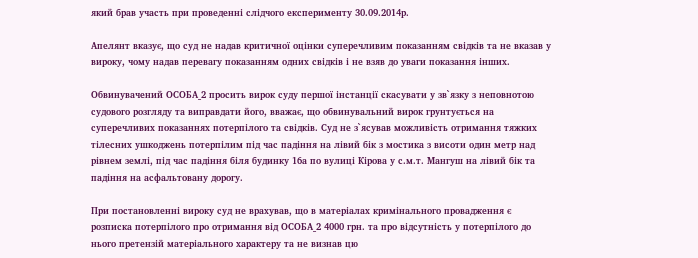який брав участь при проведенні слідчого експерименту 30.09.2014р.

Апелянт вказує, що суд не надав критичної оцінки суперечливим показанням свідків та не вказав у вироку, чому надав перевагу показанням одних свідків і не взяв до уваги показання інших.

Обвинувачений ОСОБА_2 просить вирок суду першої інстанції скасувати у зв`язку з неповнотою судового розгляду та виправдати його, вважає, що обвинувальний вирок грунтується на суперечливих показаннях потерпілого та свідків. Суд не з`ясував можливість отримання тяжких тілесних ушкоджень потерпілим під час падіння на лівий бік з мостика з висоти один метр над рівнем землі, під час падіння біля будинку 16а по вулиці Кірова у с.м.т. Мангуш на лівий бік та падіння на асфальтовану дорогу.

При постановленні вироку суд не врахував, що в матеріалах кримінального провадження є розписка потерпілого про отримання від ОСОБА_2 4000 грн. та про відсутність у потерпілого до нього претензій матеріального характеру та не визнав цю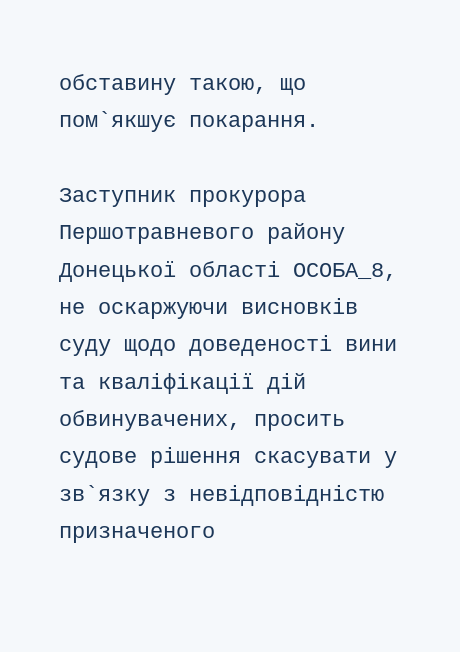обставину такою, що пом`якшує покарання.

Заступник прокурора Першотравневого району Донецької області ОСОБА_8, не оскаржуючи висновків суду щодо доведеності вини та кваліфікації дій обвинувачених, просить судове рішення скасувати у зв`язку з невідповідністю призначеного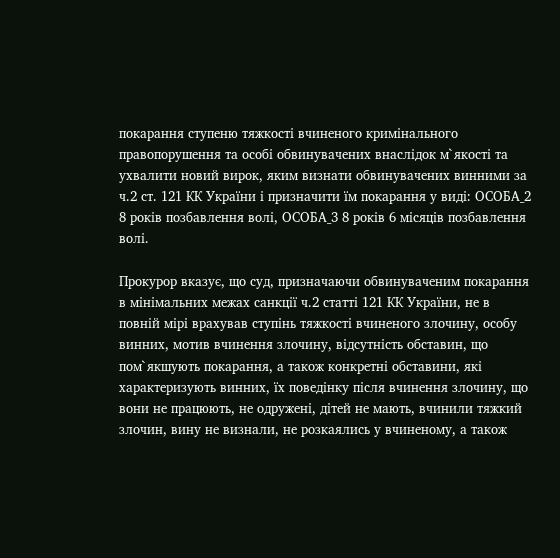покарання ступеню тяжкості вчиненого кримінального правопорушення та особі обвинувачених внаслідок м`якості та ухвалити новий вирок, яким визнати обвинувачених винними за ч.2 ст. 121 КК України і призначити їм покарання у виді: ОСОБА_2 8 років позбавлення волі, ОСОБА_3 8 років 6 місяців позбавлення волі.

Прокурор вказує, що суд, призначаючи обвинуваченим покарання в мінімальних межах санкції ч.2 статті 121 КК України, не в повній мірі врахував ступінь тяжкості вчиненого злочину, особу винних, мотив вчинення злочину, відсутність обставин, що пом`якшують покарання, а також конкретні обставини, які характеризують винних, їх поведінку після вчинення злочину, що вони не працюють, не одружені, дітей не мають, вчинили тяжкий злочин, вину не визнали, не розкаялись у вчиненому, а також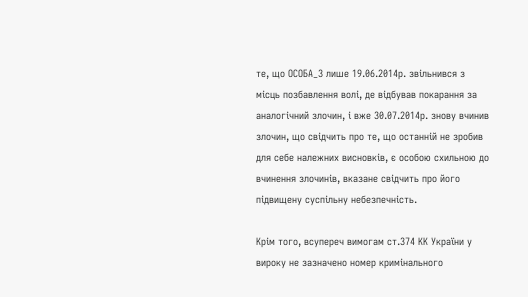те, що ОСОБА_3 лише 19.06.2014р. звільнився з місць позбавлення волі, де відбував покарання за аналогічний злочин, і вже 30.07.2014р. знову вчинив злочин, що свідчить про те, що останній не зробив для себе належних висновків, є особою схильною до вчинення злочинів, вказане свідчить про його підвищену суспільну небезпечність.

Крім того, всупереч вимогам ст.374 КК України у вироку не зазначено номер кримінального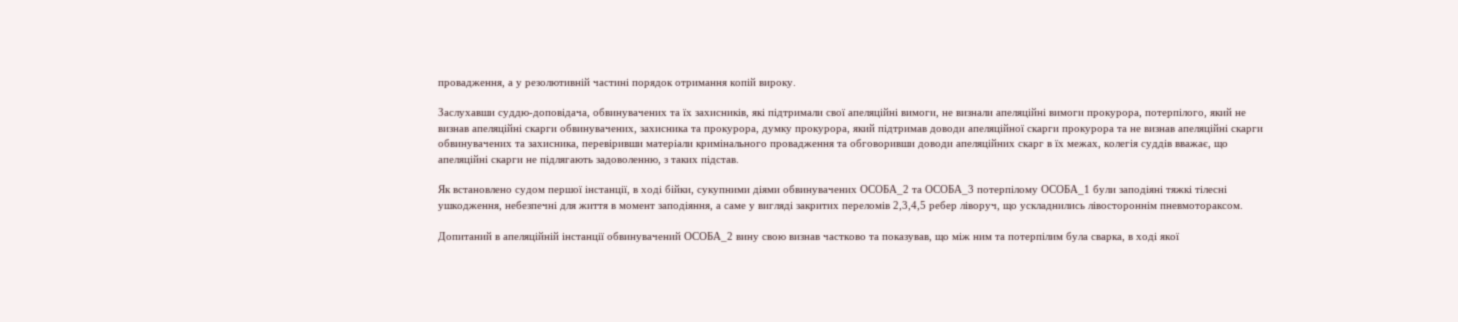провадження, а у резолютивній частині порядок отримання копій вироку.

Заслухавши суддю-доповідача, обвинувачених та їх захисників, які підтримали свої апеляційні вимоги, не визнали апеляційні вимоги прокурора, потерпілого, який не визнав апеляційні скарги обвинувачених, захисника та прокурора, думку прокурора, який підтримав доводи апеляційної скарги прокурора та не визнав апеляційні скарги обвинувачених та захисника, перевіривши матеріали кримінального провадження та обговоривши доводи апеляційних скарг в їх межах, колегія суддів вважає, що апеляційні скарги не підлягають задоволенню, з таких підстав.

Як встановлено судом першої інстанції, в ході бійки, сукупними діями обвинувачених ОСОБА_2 та ОСОБА_3 потерпілому ОСОБА_1 були заподіяні тяжкі тілесні ушкодження, небезпечні для життя в момент заподіяння, а саме у вигляді закритих переломів 2,3,4,5 ребер ліворуч, що ускладнились лівостороннім пневмотораксом.

Допитаний в апеляційній інстанції обвинувачений ОСОБА_2 вину свою визнав частково та показував, що між ним та потерпілим була сварка, в ході якої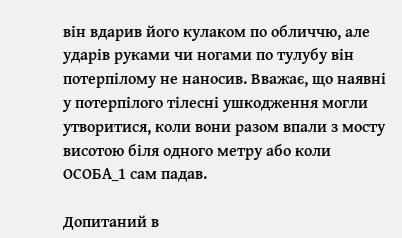він вдарив його кулаком по обличчю, але ударів руками чи ногами по тулубу він потерпілому не наносив. Вважає, що наявні у потерпілого тілесні ушкодження могли утворитися, коли вони разом впали з мосту висотою біля одного метру або коли ОСОБА_1 сам падав.

Допитаний в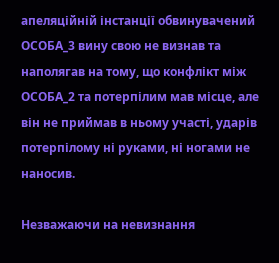апеляційній інстанції обвинувачений ОСОБА_3 вину свою не визнав та наполягав на тому, що конфлікт між ОСОБА_2 та потерпілим мав місце, але він не приймав в ньому участі, ударів потерпілому ні руками, ні ногами не наносив.

Незважаючи на невизнання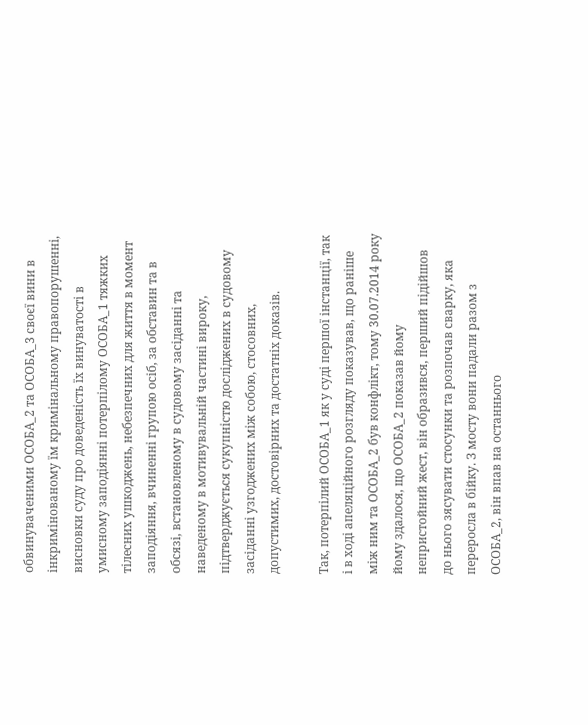обвинуваченими ОСОБА_2 та ОСОБА_3 своєї вини в інкримінованому їм кримінальному правопорушенні, висновки суду про доведеність їх винуватості в умисному заподіянні потерпілому ОСОБА_1 тяжких тілесних ушкоджень, небезпечних для життя в момент заподіяння, вчиненні групою осіб, за обставин та в обсязі, встановленому в судовому засіданні та наведеному в мотивувальній частині вироку, підтверджується сукупністю досліджених в судовому засіданні узгоджених між собою, стосовних, допустимих, достовірних та достатніх доказів.

Так, потерпілий ОСОБА_1 як у суді першої інстанції, так і в ході апеляційного розгляду показував, що раніше між ним та ОСОБА_2 був конфлікт, тому 30.07.2014 року йому здалося, що ОСОБА_2 показав йому непристойний жест, він образився, перший підійшов до нього зясувати стосунки та розпочав сварку, яка переросла в бійку. З мосту вони падали разом з ОСОБА_2, він впав на останнього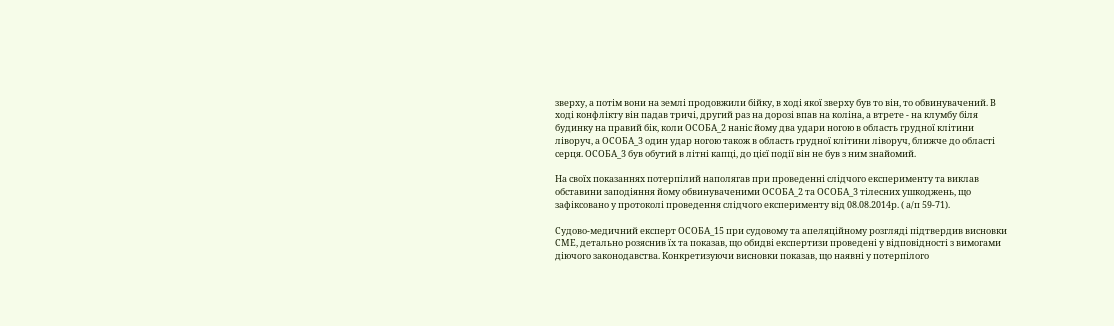зверху, а потім вони на землі продовжили бійку, в ході якої зверху був то він, то обвинувачений. В ході конфлікту він падав тричі, другий раз на дорозі впав на коліна, а втрете - на клумбу біля будинку на правий бік, коли ОСОБА_2 наніс йому два удари ногою в область грудної клітини ліворуч, а ОСОБА_3 один удар ногою також в область грудної клітини ліворуч, ближче до області серця. ОСОБА_3 був обутий в літні капці, до цієї події він не був з ним знайомий.

На своїх показаннях потерпілий наполягав при проведенні слідчого експерименту та виклав обставини заподіяння йому обвинуваченими ОСОБА_2 та ОСОБА_3 тілесних ушкоджень, що зафіксовано у протоколі проведення слідчого експерименту від 08.08.2014р. ( а/п 59-71).

Судово-медичний експерт ОСОБА_15 при судовому та апеляційному розгляді підтвердив висновки СМЕ, детально розяснив їх та показав, що обидві експертизи проведені у відповідності з вимогами діючого законодавства. Конкретизуючи висновки показав, що наявні у потерпілого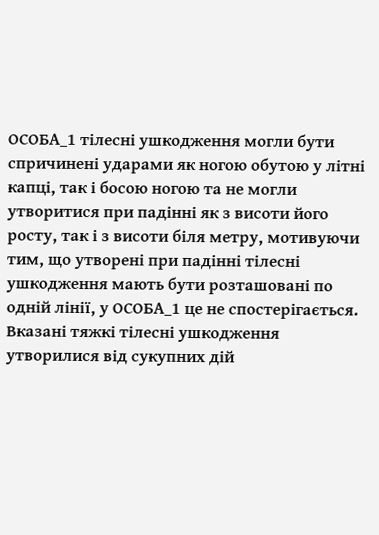ОСОБА_1 тілесні ушкодження могли бути спричинені ударами як ногою обутою у літні капці, так і босою ногою та не могли утворитися при падінні як з висоти його росту, так і з висоти біля метру, мотивуючи тим, що утворені при падінні тілесні ушкодження мають бути розташовані по одній лінії, у ОСОБА_1 це не спостерігається. Вказані тяжкі тілесні ушкодження утворилися від сукупних дій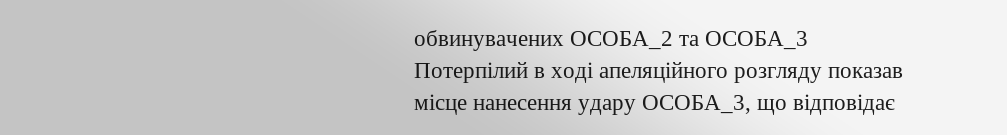обвинувачених ОСОБА_2 та ОСОБА_3 Потерпілий в ході апеляційного розгляду показав місце нанесення удару ОСОБА_3, що відповідає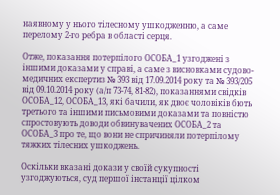наявному у нього тілесному ушкодженню, а саме перелому 2-го ребра в області серця.

Отже, показання потерпілого ОСОБА_1 узгоджені з іншими доказами у справі, а саме з висновками судово-медичних експертиз № 393 від 17.09.2014 року та № 393/205 від 09.10.2014 року (а/п 73-74, 81-82), показаннями свідків ОСОБА_12, ОСОБА_13, які бачили, як двоє чоловіків бють третього та іншими письмовими доказами та повністю спростовують доводи обвинувачених ОСОБА_2 та ОСОБА_3 про те, що вони не спричиняли потерпілому тяжких тілесних ушкоджень.

Оскільки вказані докази у своїй сукупності узгоджуються, суд першої інстанції цілком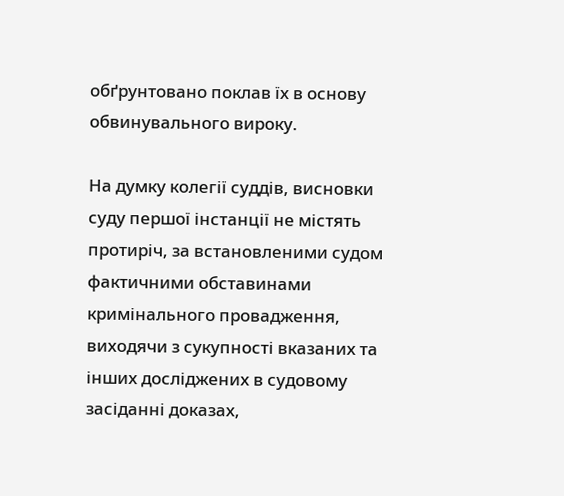обґрунтовано поклав їх в основу обвинувального вироку.

На думку колегії суддів, висновки суду першої інстанції не містять протиріч, за встановленими судом фактичними обставинами кримінального провадження, виходячи з сукупності вказаних та інших досліджених в судовому засіданні доказах,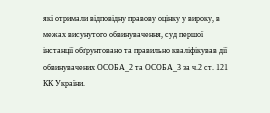які отримали відповідну правову оцінку у вироку, в межах висунутого обвинувачення, суд першої інстанції обґрунтовано та правильно кваліфікував дії обвинувачених ОСОБА_2 та ОСОБА_3 за ч.2 ст. 121 КК України.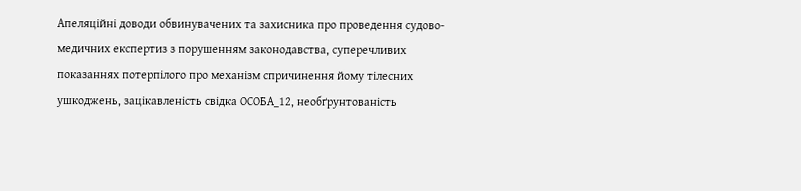Апеляційні доводи обвинувачених та захисника про проведення судово-медичних експертиз з порушенням законодавства, суперечливих показаннях потерпілого про механізм спричинення йому тілесних ушкоджень, зацікавленість свідка ОСОБА_12, необґрунтованість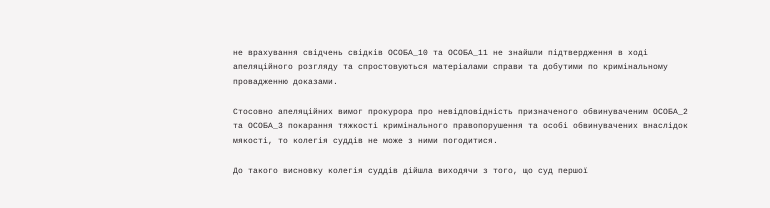не врахування свідчень свідків ОСОБА_10 та ОСОБА_11 не знайшли підтвердження в ході апеляційного розгляду та спростовуються матеріалами справи та добутими по кримінальному провадженню доказами.

Стосовно апеляційних вимог прокурора про невідповідність призначеного обвинуваченим ОСОБА_2 та ОСОБА_3 покарання тяжкості кримінального правопорушення та особі обвинувачених внаслідок мякості, то колегія суддів не може з ними погодитися.

До такого висновку колегія суддів дійшла виходячи з того, що суд першої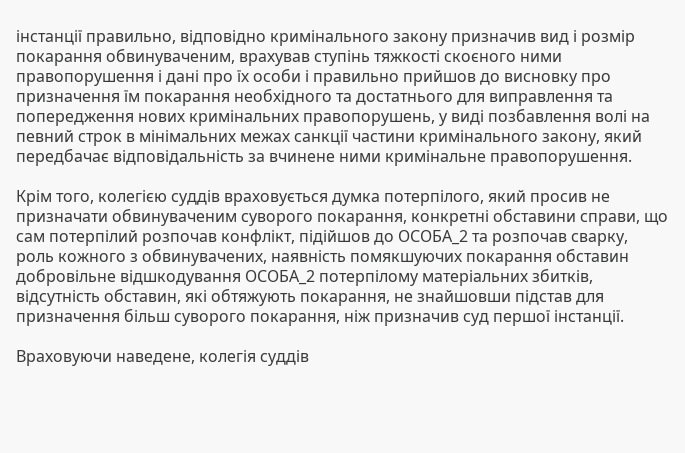інстанції правильно, відповідно кримінального закону призначив вид і розмір покарання обвинуваченим, врахував ступінь тяжкості скоєного ними правопорушення і дані про їх особи і правильно прийшов до висновку про призначення їм покарання необхідного та достатнього для виправлення та попередження нових кримінальних правопорушень, у виді позбавлення волі на певний строк в мінімальних межах санкції частини кримінального закону, який передбачає відповідальність за вчинене ними кримінальне правопорушення.

Крім того, колегією суддів враховується думка потерпілого, який просив не призначати обвинуваченим суворого покарання, конкретні обставини справи, що сам потерпілий розпочав конфлікт, підійшов до ОСОБА_2 та розпочав сварку, роль кожного з обвинувачених, наявність помякшуючих покарання обставин добровільне відшкодування ОСОБА_2 потерпілому матеріальних збитків, відсутність обставин, які обтяжують покарання, не знайшовши підстав для призначення більш суворого покарання, ніж призначив суд першої інстанції.

Враховуючи наведене, колегія суддів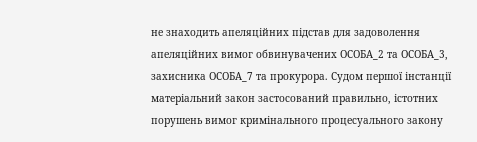не знаходить апеляційних підстав для задоволення апеляційних вимог обвинувачених ОСОБА_2 та ОСОБА_3, захисника ОСОБА_7 та прокурора. Судом першої інстанції матеріальний закон застосований правильно, істотних порушень вимог кримінального процесуального закону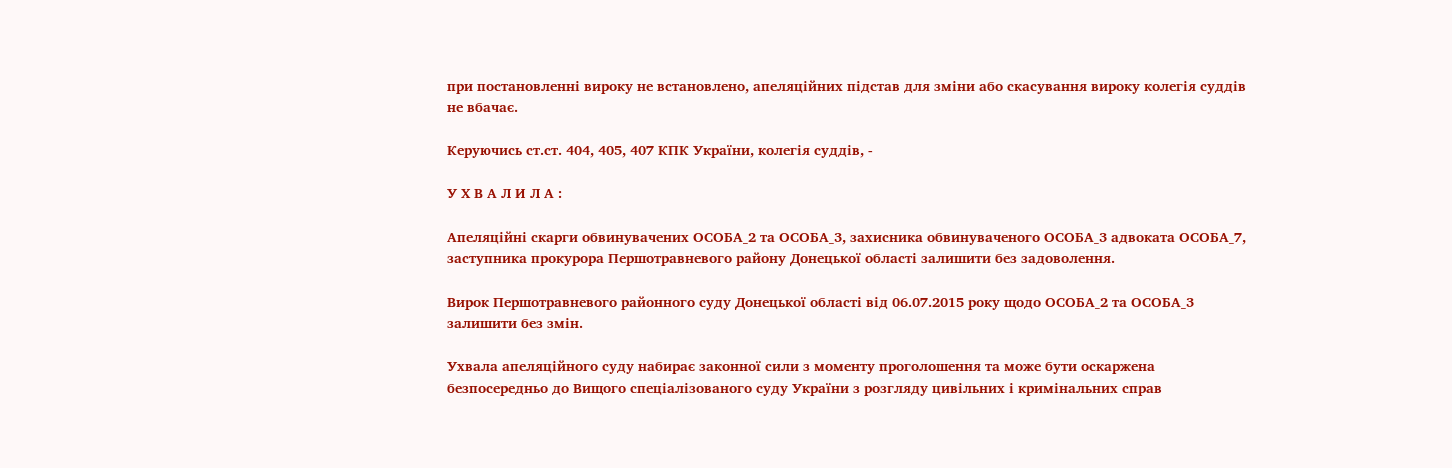при постановленні вироку не встановлено, апеляційних підстав для зміни або скасування вироку колегія суддів не вбачає.

Керуючись ст.ст. 404, 405, 407 КПК України, колегія суддів, -

У Х В А Л И Л А :

Апеляційні скарги обвинувачених ОСОБА_2 та ОСОБА_3, захисника обвинуваченого ОСОБА_3 адвоката ОСОБА_7, заступника прокурора Першотравневого району Донецької області залишити без задоволення.

Вирок Першотравневого районного суду Донецької області від 06.07.2015 року щодо ОСОБА_2 та ОСОБА_3 залишити без змін.

Ухвала апеляційного суду набирає законної сили з моменту проголошення та може бути оскаржена безпосередньо до Вищого спеціалізованого суду України з розгляду цивільних і кримінальних справ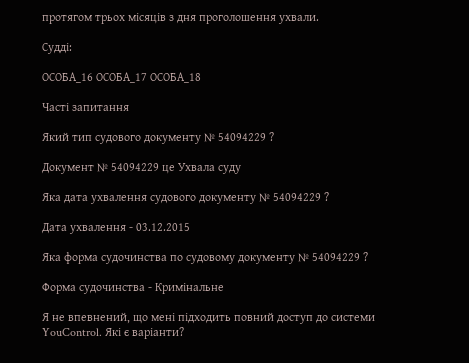протягом трьох місяців з дня проголошення ухвали.

Судді:

ОСОБА_16 ОСОБА_17 ОСОБА_18

Часті запитання

Який тип судового документу № 54094229 ?

Документ № 54094229 це Ухвала суду

Яка дата ухвалення судового документу № 54094229 ?

Дата ухвалення - 03.12.2015

Яка форма судочинства по судовому документу № 54094229 ?

Форма судочинства - Кримінальне

Я не впевнений, що мені підходить повний доступ до системи YouControl. Які є варіанти?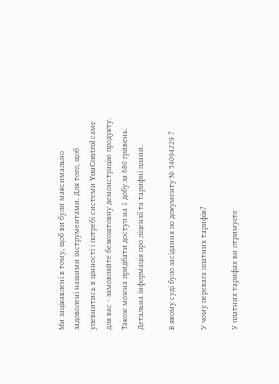Ми зацікавлені в тому, щоб ви були максимально задоволені нашими інструментами. Для того, щоб упевнитись в цінності і потребі системи YouControl саме для вас - замовляйте безкоштовну демонстрацію продукту. Також можна придбати доступ на 1 добу за 680 гривень.
Детальна інформація про ліцензії та тарифні плани.

В якому cуді було засідання по документу № 54094229 ?

У чому перевага платних тарифів?

У платних тарифах ви отримуєте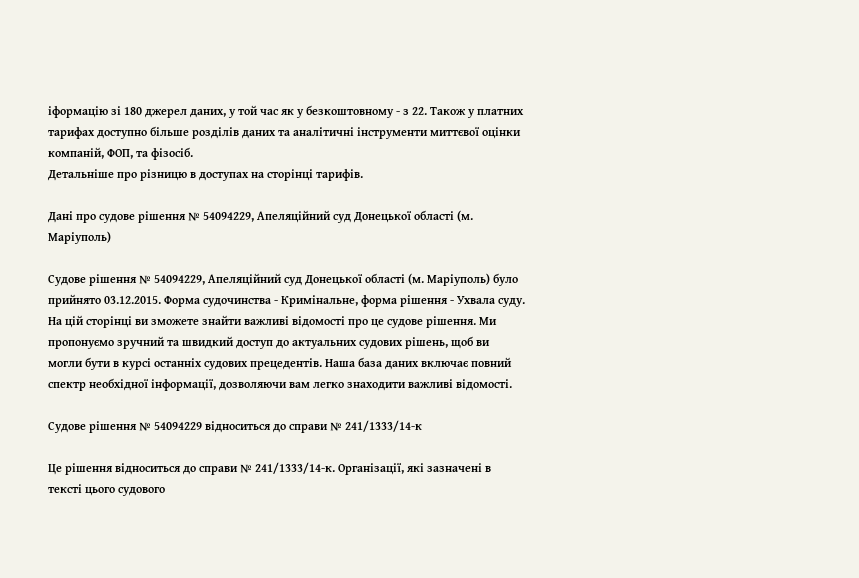іформацію зі 180 джерел даних, у той час як у безкоштовному - з 22. Також у платних тарифах доступно більше розділів даних та аналітичні інструменти миттєвої оцінки компаній, ФОП, та фізосіб.
Детальніше про різницю в доступах на сторінці тарифів.

Дані про судове рішення № 54094229, Апеляційний суд Донецької області (м. Маріуполь)

Судове рішення № 54094229, Апеляційний суд Донецької області (м. Маріуполь) було прийнято 03.12.2015. Форма судочинства - Кримінальне, форма рішення - Ухвала суду. На цій сторінці ви зможете знайти важливі відомості про це судове рішення. Ми пропонуємо зручний та швидкий доступ до актуальних судових рішень, щоб ви могли бути в курсі останніх судових прецедентів. Наша база даних включає повний спектр необхідної інформації, дозволяючи вам легко знаходити важливі відомості.

Судове рішення № 54094229 відноситься до справи № 241/1333/14-к

Це рішення відноситься до справи № 241/1333/14-к. Організації, які зазначені в тексті цього судового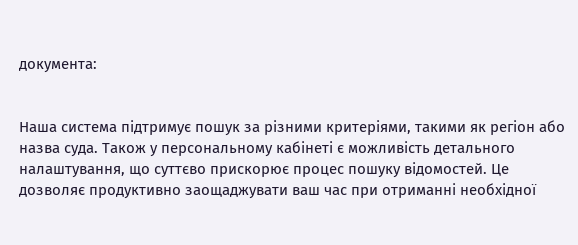документа:


Наша система підтримує пошук за різними критеріями, такими як регіон або назва суда. Також у персональному кабінеті є можливість детального налаштування, що суттєво прискорює процес пошуку відомостей. Це дозволяє продуктивно заощаджувати ваш час при отриманні необхідної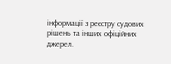інформації з реєстру судових рішень та інших офіційних джерел.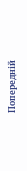Попередній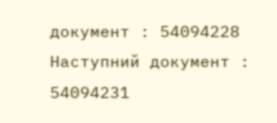документ : 54094228
Наступний документ : 54094231